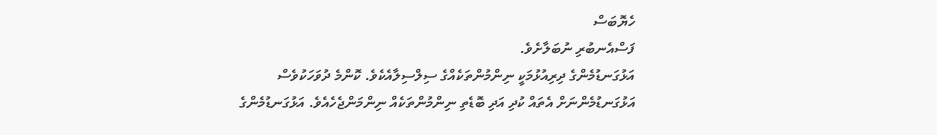ހެޔޮބަސް
ފަސްއެނބުރި ނުބަލާށެވެ.
އަޅުގަނޑުމެންގެ ދިރިއުޅުމަކީ ނިންމުންތަކެއްގެ ސިލްސިލާއެކެވެ. ކޮންމެ ދުވަހަކުވެސް އަޅުގަނޑުމެންނަށް އެތައް ކުދި އަދި ބޮޑެތި ނިންމުންތަކެއް ނިންމަންޖެހެއެވެ. އަޅުގަނޑުމެންގެ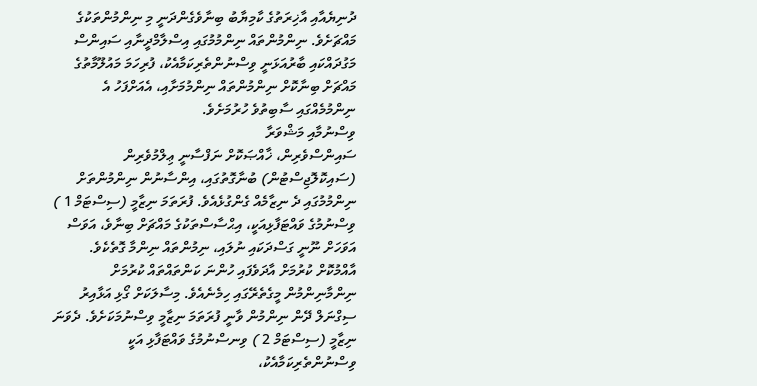ދުނިޔެއާއި އާޚިރަތުގެ ކާމިޔާބު ބިނާވެގެންދަނީ މި ނިންމުންތަކުގެ މައްޗަށެވެ. ނިންމުންތައް ނިންމުމުގައި އިސްލާމްދީނާއި ސައިންސް މަގުދައްކައި ބާރުއަޅަނީ ވިސްނުންތެރިކަމާއެކު، ފުރިހަމަ މައުލޫމާތުގެ މައްޗަށް ބިނާކޮށް ނިންމުންތައް ނިންމުމަށާއި، އެއަށްފަހު އެ ނިންމުމެއްގައި ސާބިތުވެ ހުރުމަށެވެ.
ވިސްނުމާއި މަޝްވަރާ
ސައިންސްވެރިން، ޚާއްޞަކޮށް ނަފްސާނީ ޢިލްމުވެރިން (ސައިކޮލޮޖިސްޓުން) ބުނާގޮތުގައި، އިންސާނުން ނިންމުންތަށް ނިންމުމުގައި ދެ ނިޒާމެއް ގެންގުޅެއެވެ. ފުރަތަމަ ނިޒާމީ (ސިސްޓަމް 1 ) ވިސްނުމުގެ ވައްޓަފާޅިއަކީ، އިޙްސާސްތަކުގެ މައްޗަށް ބިނާވެ، އަވަސް އަވަހަށް ނޫނީ ގަސްދަކައި ނުލައި، ނިމުންތައް ނިންމާ ގޮތެކެވެ. އާއްމުކޮށް ކުރުމަށް އާދަވެފައި ހުންނަ ކަންތައްތައް ކުރުމަށް ނިންމާނިންމުން މީގެތެރޭގައި ހިމެނެއެވެ. މިސާލަކަށް ގޯޅި އަޅާއިރު ސިގްނަލް ދޭން ނިންމުން ވާނީ ފުރަތަމަ ނިޒާމީ ވިސްނުމަކަށެވެ. ދެވަނަ ނިޒާމީ (ސިސްޓަމް 2 ) ވިނސްނުމުގެ ވައްޓަފާޅި އަކީ ވިސްނުންތެރިކަމާއެކު،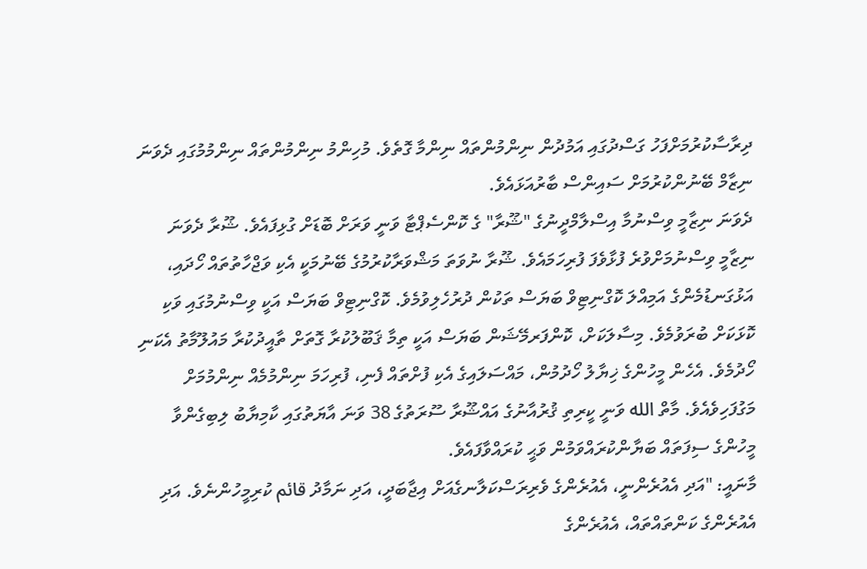ދިރާސާކުރުމަށްފަހު ގަސްދުގައި އަމުދުން ނިންމުންތައް ނިންމާ ގޮތެވެ. މުހިންމު ނިންމުންތައް ނިންމުމުގައި ދެވަނަ ނިޒާމް ބޭނުންކުރުމަށް ސައިންސް ބާރުއަޅައެވެ.
ދެވަނަ ނިޒާމީ ވިސްނުމާ އިސްލާމްދީނުގެ "ޝޫރާ" ގެ ކޮންސެޕްޓާ ވަނީ ވަރަށް ބޮޑަށް ގުޅިފައެވެ. ޝޫރާ ދެވަނަ ނިޒާމީ ވިސްނުމަށްވުރެ ފުޅާވެފަ ފުރިހަމައެވެ. ޝޫރާ ނުވަތަ މަޝްވަރާކުރުމުގެ ބޭނުމަކީ އެކި ވަޖްހާތުތައް ހޯދައި، އަޅުގަނޑުމެންގެ އަމިއްލަ ކޮގްނިޓިވް ބަޔަސް ތަކުން ދުރުހެލިވުމެވެ. ކޮގްނިޓިވް ބަޔަސް އަކީ ވިސްނުމުގައި ވަކި ކޮޅަކަށް ބުރަވުމެވެ. މިސާލަކަށް، ކޮންފަރމޭޝަން ބަޔަސް އަކީ ތިމާ ޤަބޫލުކުރާ ގޮތަށް ތާއީދުކުރާ މައުލޫމާތު އެކަނި ހޯދުމެވެ. އެހެން މީހުންގެ ޚިޔާލު ހޯދުމުން، މައްސަލައިގެ އެކި ފުށްތައް ފެނި، ފުރިހަމަ ނިންމުމެއް ނިންމުމަށް މަގުފަހިވެއެވެ. މާތް الله ވަނީ ކީރިތި ޤުރުއާނުގެ އައްޝޫރާ ސޫރަތުގެ 38 ވަނަ އާޔަތުގައި ކާމިޔާބު ލިބިގެންވާ މީހުންގެ ސިފަތައް ބަޔާންކުރައްވަމުން ވަޙީ ކުރައްވާފައެވެ.
މާނައީ: "އަދި އެއުރެންނީ، އެއުރެންގެ ވެރިރަސްކަލާނގެއަށް އިޖާބަދީ، އަދި ނަމާދު قائم ކުރިމީހުންނެވެ. އަދި އެއުރެންގެ ކަންތައްތައް، އެއުރެންގެ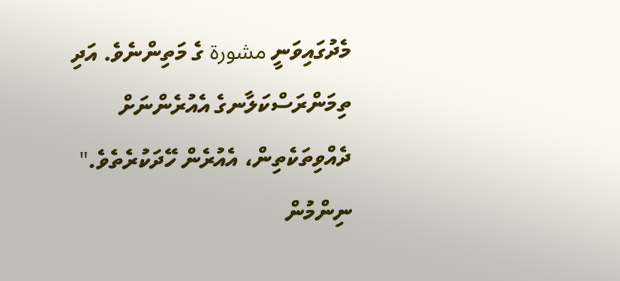މެދުގައިވަނީ مشورة ގެ މަތިންނެވެ. އަދި ތިމަންރަސްކަލާނގެ އެއުރެންނަށް ދެއްވިތަކެތިން، އެއުރެން ހޭދަކުރެތެވެ."
ނިންމުން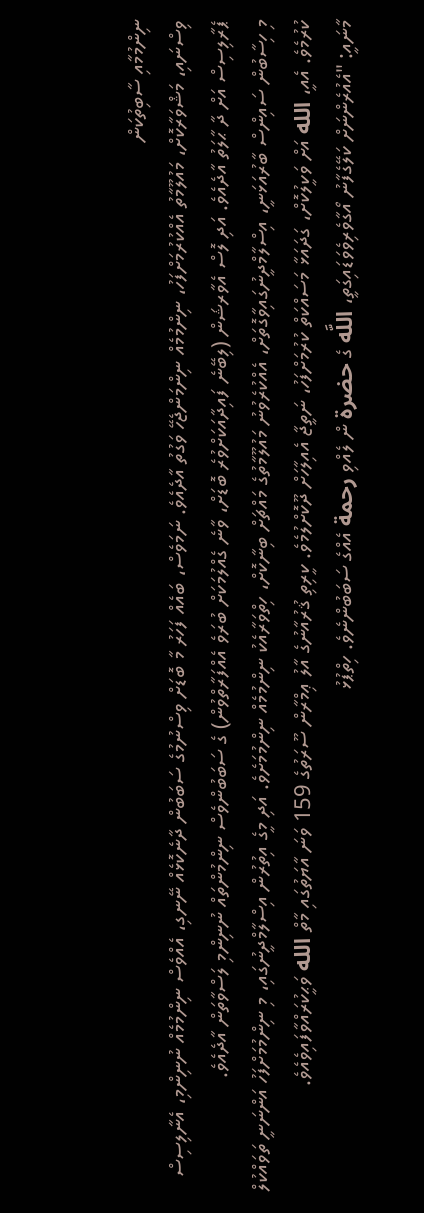ނިންމުމާއި ސާބިތުކަން
ވިސްނައި، މަޝްވަރާކޮށް، މައުލޫމާތު އެއްކުރުމަށްފަހު، ނިންމުމެއް ނިންމަންޖެހޭ ވަގުތު އާދެއެވެ. ނަމަވެސް، ބައެއް ފަހަރު މާ ބޮޑަށް ވިސްނުމުގެ ސަބަބުން ދާނެކޮޅެއް ނޭނގި، އެއްވެސް ނިންމުމެއް ނުނިންމި، އެނާލިސިސް ޕެރާލިސިސް އަށް ދާ ޙާލަތު އާދެއެވެ. އަދި ލޮސް އެވާރޝަން (ލިބޭނެ ފައިދާއަކަށްވުރެ ބޮޑަށް، ވާނެ ގެއްލުމަކަށް ބުރަވެ އެއްފަރާތްވުން) ގެ ސަބަބުންވެސް ނިންމުންތައް ނުނިންމި ލަސްވާތަން އާދެއެވެ.
މި ހިސާބުން ސައިންސް ބާރުއަޅަނީ، އިސްލާމްދީނުގައިވާގޮތަށް، އެއްކުރެވުނު މައުލޫމާތުގެ މައްޗަށް ބިނާކޮށް، ހިތްވަރާއެކު ނިންމުމެއް ނިންމުމަށެވެ. އަދި މީގެ އިތުރުން އިސްލާމްދީނުގައި، މި ނިންމުމަށްފަހު އަންނަނީ ތަވައްކުލް ކުރުމެވެ. އެއީ، الله އަށް ވަކީލުކޮށް، ގަދައަޅާ މަސައްކަތް ކުރުމަށްފަހު، ނަތީޖާ އެއިލާހަށް ދޫކޮށްލުމެވެ. ކީރިތި ޤުރުއާނުގެ އާލު ޢިމްރާން ސޫރަތުގެ 159 ވަނަ އާޔަތުގައި މާތް الله ވަޙީކުރައްވާފައިވެއެވެ.
މާނައީ: "އެއުރެންނަށް ކަލޭގެފާނު އޯގާވެރިވެވަޑައިގަތީ، اللَّه ގެ حضرة ން ލެއްވި رحمة އެއްގެ ސަބަބުންނެވެ. ހިތްޕުޅު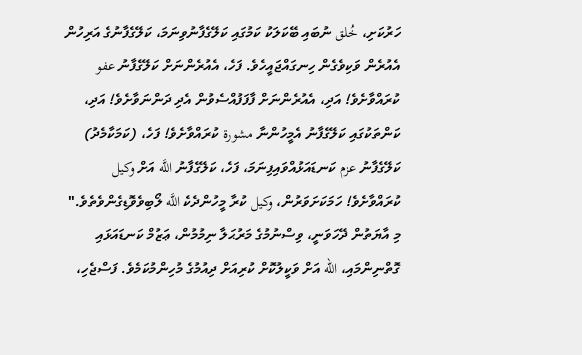ހަރުކަށި، خُلق ނުބައި ބޭކަލަކު ކަމުގައި ކަލޭގެފާނުވިނަމަ، ކަލޭގެފާނުގެ އަރިހުން އެއުރެން ވަކިވެގެން ހިނގައްޖައީހެވެ. ފަހެ، އެއުރެންނަށް ކަލޭގެފާނު عفو ކުރައްވާށެވެ! އަދި، އެއުރެންނަށް ފާފަފުއްސެވުން އެދި ދަންނަވާށެވެ! އަދި، ކަންތަކުގައި ކަލޭގެފާނު އެމީހުންނާ مشورة ކުރައްވާށެވެ! ފަހެ، (ކަމަކާމެދު) ކަލޭގެފާނު عزم ކަނޑައަޅުއްވައިފިނަމަ، ފަހެ، ކަލޭގެފާނު اللَّه އަށް وكيل ކުރައްވާށެވެ! ހަމަކަށަވަރުން، وكيل ކުރާ މީހުންދެކެ اللَّه ލޯބިވެވޮޑިގެންވެތެވެ."
މި އާޔަތުން ދޭހަވަނީ، ވިސްނުމުގެ މަރުޙަލާ ނިމުމުން، ޢަޒުމް ކަނޑައަޅައި ގޮތްނިންމައި، الله އަށް ވަކީލުކޮށް ކުރިއަށް ދިއުމުގެ މުހިންމުކަމެވެ. ފަސްޖެހި،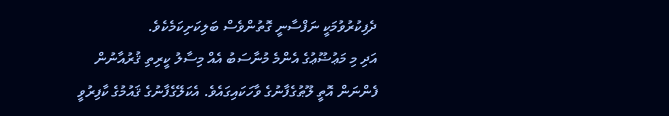ދެފިކުރުވުމަކީ ނަފްސާނީ ގޮތުންވެސް ބަލިކަށިކަމެކެވެ.
އަދި މި މަޢުޟޫޢުގެ އެންމެ މުނާސަބު އެއް މިސާލު ކީރިތި ޤުރުއާނުން ފެންނަން އޮތީ ލޫޠުގެފާނުގެ ވާހަކައިގައެވެ. އެކަލޭގެފާނުގެ ޤައުމުގެ ކާފިރުވީ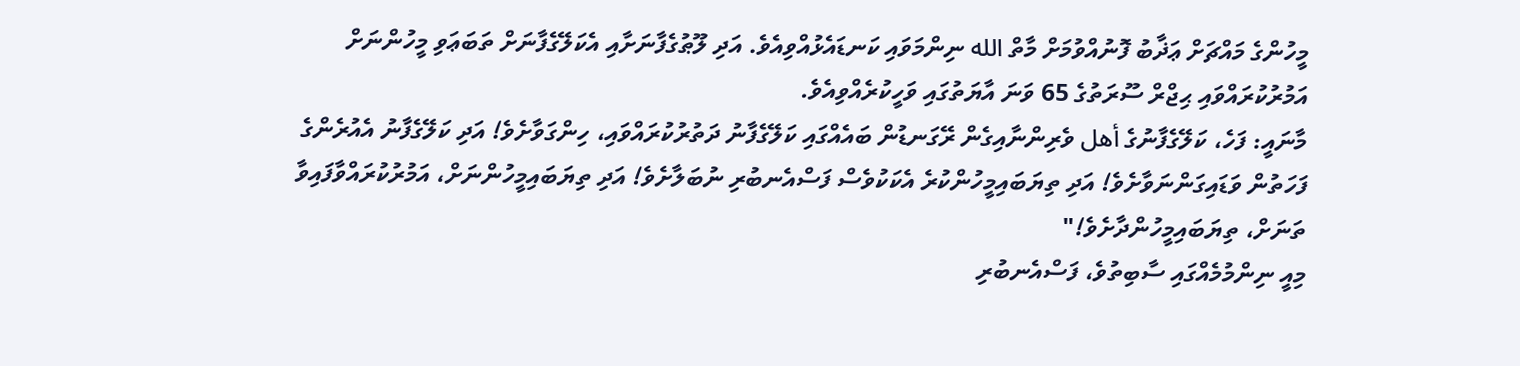މީހުންގެ މައްޗަށް ޢަޛާބު ފޮނުއްވުމަށް މާތް الله ނިންމަވައި ކަނޑައެޅުއްވިއެވެ. އަދި ލޫޠުގެފާނަށާއި އެކަލޭގެފާނަށް ތަބަޢަވި މީހުންނަށް އަމުރުކުރައްވައި ޙިޖްރް ސޫރަތުގެ 65 ވަނަ އާޔަތުގައި ވަހީކުރެއްވިއެވެ.
މާނައީ: ފަހެ، ކަލޭގެފާނުގެ أهل ވެރިންނާއިގެން ރޭގަނޑުން ބައެއްގައި ކަލޭގެފާނު ދަތުރުކުރައްވައި، ހިންގަވާށެވެ! އަދި ކަލޭގެފާނު އެއުރެންގެ ފަހަތުން ވަޑައިގަންނަވާށެވެ! އަދި ތިޔަބައިމީހުންކުރެ އެކަކުވެސް ފަސްއެނބުރި ނުބަލާށެވެ! އަދި ތިޔަބައިމީހުންނަށް، އަމުރުކުރައްވާފައިވާ ތަނަށް، ތިޔަބައިމީހުންދާށެވެ!"
މިއީ ނިންމުމެއްގައި ސާބިތުވެ، ފަސްއެނބުރި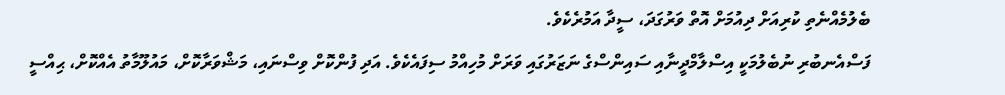ބެލުމެއްނެތި ކުރިއަށް ދިއުމަށް އޮތް ވަރުގަދަ، ސީދާ އަމުރެކެވެ.
ފަސްއެނބުރި ނުބެލުމަކީ އިސްލާމްދީނާއި ސައިންސްގެ ނަޒަރުގައި ވަރަށް މުހިއްމު ސިފައެކެވެ. އަދި ފުންކޮށް ވިސްނައި، މަޝްވަރާކޮށް، މައުލޫމާތު އެއްކޮށް، ޙިއްސީ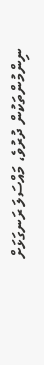ނިންމުންތަކުން ދުރުވެ، މައްސަލަ ރަނގަޅަށް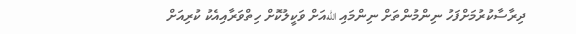ދިރާސާކުރުމަށްފަހު ނިންމުންތަށް ނިންމައި اللهއަށް ވަކީލުކޮށް ހިތްވަރާއިއެކު ކުރިއަށް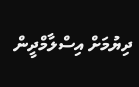ދިޔުމަށް އިސްލާމްދީން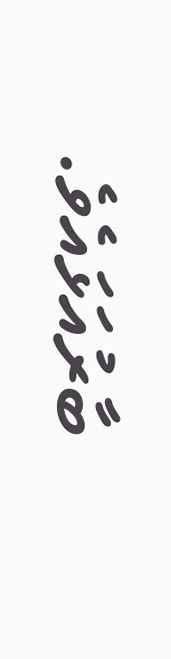ބާރުއަޅައެވެ.